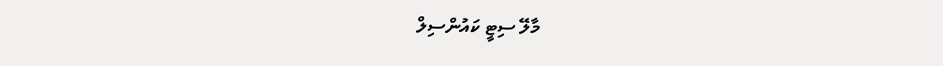މާލޭ ސިޓީ ކައުންސިލް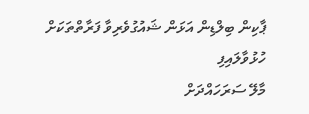ޕާކިން ބިލްޑިން އަޅަން ޝައުގުވެރިވާ ފަރާތްތަކަށް ހުޅުވާލައިފި
މާލޭ ސަރަހައްދަށް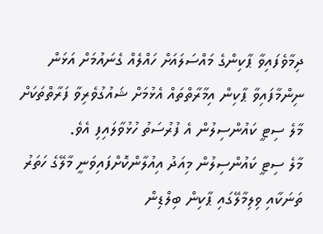ދިމާވެފައިވާ ޕާކިންގެ މައްސަލައަށް ހައްލެއް ގެނައުމަށް އަޅަން ނިންމާފައިވާ ޕާކިން އިމާރާތްތައް އެޅުމަށް ޝައުގުވެރިވާ ފަރާތްތަކަށް މާލެ ސިޓީ ކައުންސިލުން އެ ފުރުސަތު ހުޅުވާލައިފި އެވެ.
މާލެ ސިޓީ ކައުންސިލުން މިއަދު އިއުލާންކޮށްފައިވަނީ މާލޭގެ ހަތަރު ތަނަކާއި ވިލިމާލޭގައި ޕާކިން ބިލްޑިން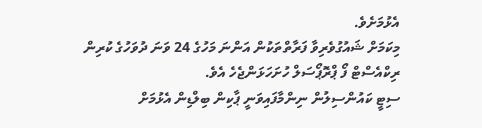އެޅުމަށެވެ.
މިކަމަށް ޝައުގުވެރިވާ ފަރާތްތަކުން އަންނަ މަހުގެ 24 ވަނަ ދުވަހުގެ ކުރިން ރިކްއެސްޓް ފޯ ޕްރޮޕޯސަލް ހުށަހަޅަންޖެހެ އެވެ.
ސިޓީ ކައުންސިލުން ނިންމާފައިވަނީ ޕާކިން ބިލްޑިން އެޅުމަށް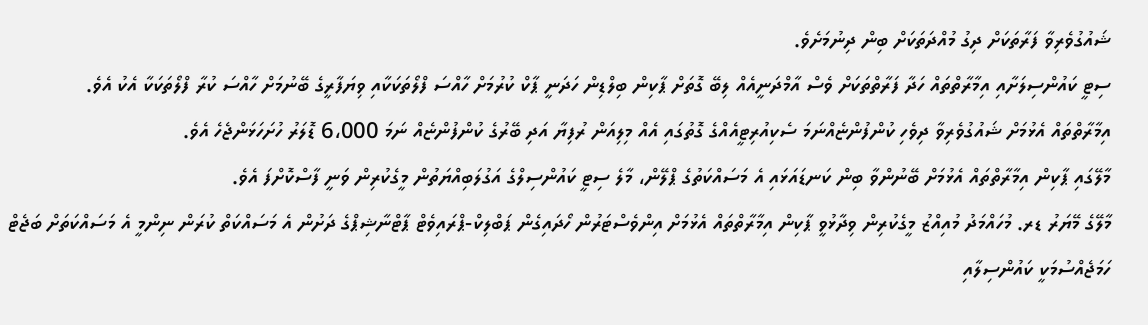ޝައުގުވެރިވާ ފަރާތަކަށް ދިގު މުއްދަތަކަށް ބިން ދިނުމަށެވެ.
ސިޓީ ކައުންސިލަށާއި އިމާރާތްތައް ހަދާ ފަރާތްތަކަށް ވެސް އާމްދަނީއެއް ލިބޭ ގޮތަށް ޕާކިން ބިލްޑިން ހަދަނީ ޕާކް ކުރުމަށް ހާއްސަ ފްލޯތަކަކާއި ވިޔަފާރީގެ ބޭނުމަށް ހާއްސަ ކުރާ ފްލޯތަކަކާ އެކު އެވެ.
އިމާރާތްތައް އެޅުމަށް ޝައުގުވެރިވާ ދިވެހި ކުންފުންޏެއްނަމަ ސެކިއުރިޓީއެއްގެ ގޮތުގައި އެއް މިލިއަން ރުފިޔާ އަދި ބޭރުގެ ކުންފުންޏެއް ނަމަ 6،000 ޑޮލަރު ހުށަހަޅަންޖެހެ އެވެ.
މާލޭގައި ޕާކިން އިމާރާތްތައް އެޅުމަށް ބޭނުންވާ ބިން ކަނޑައަޅައި އެ މަސައްކަތުގެ ޕްލޭން، މާލެ ސިޓީ ކައުންސިލްގެ އަގުލަބިއްޔަތުން މީގެކުރިން ވަނީ ފާސްކޮށްފަ އެވެ.
މާލޭގެ މޭޔަރު ޑރ. މުހައްމަދު މުއިއްޒު މީގެކުރިން ވިދާޅުވީ ޕާކިން އިމާރާތްތައް އެޅުމަށް އިންވެސްޓަރުން ހޯދައިގެން ޕަބްލިކް-ޕްރައިވެޓް ޕާޓްނާޝިޕްގެ ދަށުން އެ މަސައްކަތް ކުރަން ނިންމީ އެ މަސައްކަތަށް ބަޖެޓް ހަމަޖެއްސުމަކީ ކައުންސިލާއި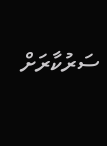ސަރުކާރަށް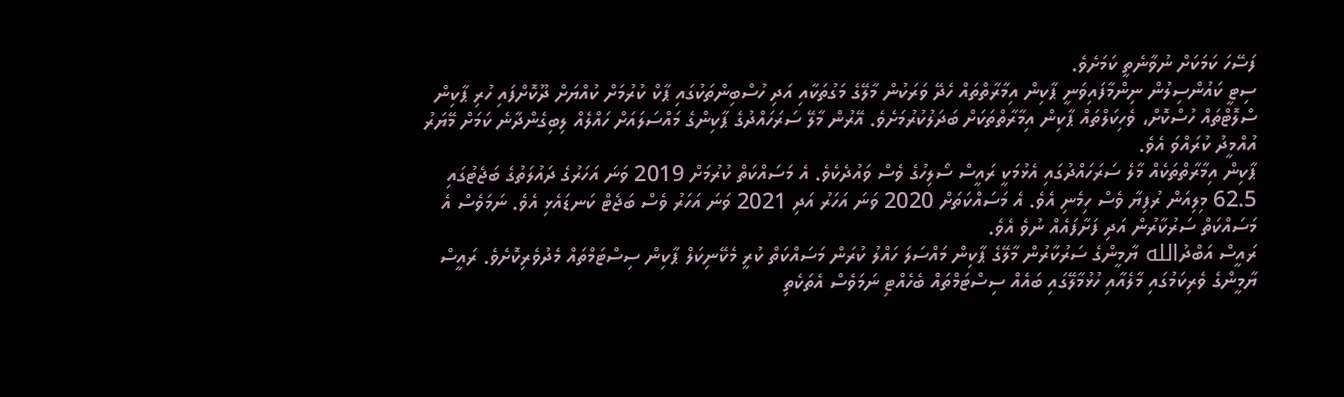ފަސޭހަ ކަމަކަށް ނުވާނެތީ ކަމަށެވެ.
ސިޓީ ކައުންސިލުން ނިންމާފައިވަނީ ޕާކިން އިމާރާތްތައް ހެދޭ ވަރަކުން މާލޭގެ މަގުތަކާއި އަދި ހުސްބިންތަކުގައި ޕާކް ކުރުމަށް ކުއްޔަށް ދޫކޮށްފައި ހުރި ޕާކިން ސްލޮޓްތައް ހުސްކޮށް، ވެހިކަލްތައް ޕާކިން އިމާރާތްތަކަށް ބަދަލުކުރުމަށެވެ. އޭރުން މާލޭ ސަރަހައްދުގެ ޕާކިންގެ މައްސަލައަށް ހައްލެއް ލިބިގެންދާނެ ކަމަށް މޭޔަރު އުއްމީދު ކުރައްވަ އެވެ.
ޕާކިން އިމާރާތްތަކެއް މާލެ ސަރަހައްދުގައި އެޅުމަކީ ރައީސް ސޯލިހުގެ ވެސް ވައުދެކެވެ. އެ މަސައްކަތް ކުރުމަށް 2019 ވަނަ އަހަރުގެ ދައުލަތުގެ ބަޖެޓުގައި 62.5 މިލިއަން ރުފިޔާ ވެސް ހިމެނި އެވެ. އެ މަސައްކަތަށް 2020 ވަނަ އަހަރު އަދި 2021 ވަނަ އަހަރު ވެސް ބަޖެޓް ކަނޑައެޅި އެވެ. ނަމަވެސް އެ މަސައްކަތް ސަރުކާރުން އަދި ފަށާފައެއް ނުވެ އެވެ.
ރައީސް އަބްދުالله ޔާމީންގެ ސަރުކާރުން މާލޭގެ ޕާކިން މައްސަލަ ހައްލު ކުރަން މަސައްކަތް ކުރީ މެކޭނިކަލް ޕާކިން ސިސްޓަމްތައް މެދުވެރިކޮށެވެ. ރައީސް ޔާމީންގެ ވެރިކަމުގައި މާލެއާއި ހުޅުމާލޭގައި ބައެއް ސިސްޓަމްތައް ބެހެއްޓި ނަމަވެސް އެތަކެތި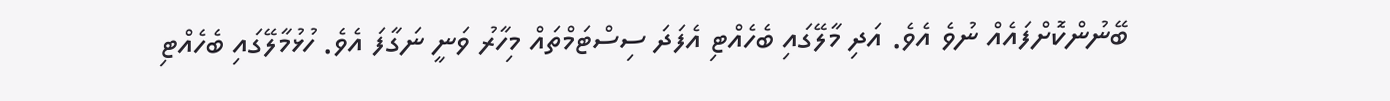ބޭނުންކޮށްފައެއް ނުވެ އެވެ. އަދި މާލޭގައި ބެހެއްޓި އެފަދަ ސިސްޓަމްތައް މިހާރު ވަނީ ނަގާފަ އެވެ. ހުޅުމާލޭގައި ބެހެއްޓި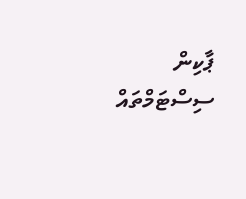ޕާކިން ސިސްޓަމްތައް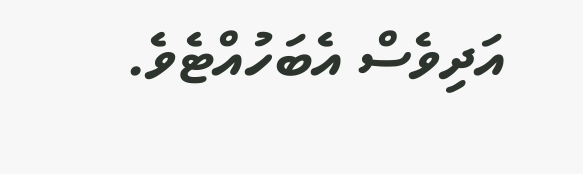އަދިވެސް އެބަހުއްޓެވެ.